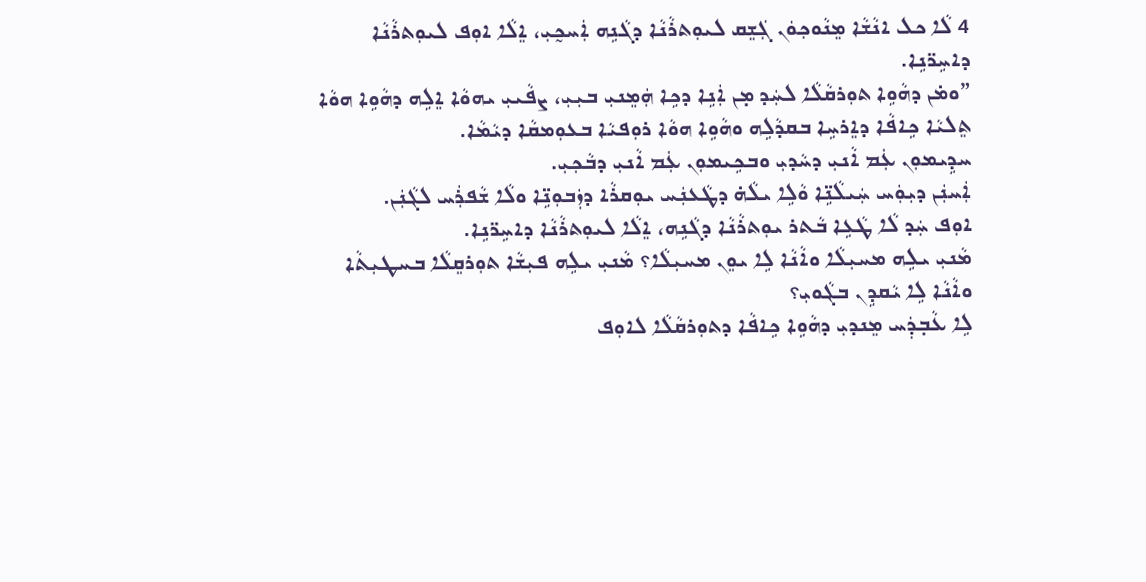4 ܠܵܐ ܟܠ ܐܢܵܫܵܐ ܡܸܢܵܘܟ݂ܘܿܢ ܓܲܫܸܩ ܠܝܘܼܬܪܵܢܵܐ ܕܓܵܢܹܗ ܐܲܚܟ̰ܝܼ، ܐܸܠܵܐ ܐܘܼܦ ܠܝܘܼܬܪܵܢܵܐ ܕܐܚܹܪ̈ܢܹܐ.
”ܘܡ̇ܢ ܕܗܵܘܹܐ ܬܘܼܪܩܵܠܵܐ ܠܚܲܕ ܡ̣ܢ ܐܲܢܹܐ ܕܟܹܐ ܗܲܡܸܢܝܼ ܒܝܼܝܼ، ܨܦܵܝܝܼ ܝܗܘܵܐ ܐܸܠܹܗ ܕܗܵܘܹܐ ܗܘܵܐ ܬܸܠܝܵܐ ܟܹܐܦܵܐ ܕܐܸܪܚܹܐ ܒܩܕܵܠܹܗ ܘܗܵܘܹܐ ܗܘܵܐ ܪܘܼܦܝܵܐ ܒܥܘܼܡܩܵܐ ܕܝܵܡܵܐ.
ܚܕܹܝܡܘܼܢ ܥܲܡ ܐܵܢܝܼ ܕܚܵܕܝܼ ܘܒܟܹܝܡܘܼܢ ܥܲܡ ܐܵܢܝܼ ܕܒܵܟ݂ܝܼ.
ܐܲܚܢܲܢ ܕܝܼܘܲܚ ܚܲܝܠܵܢܹ̈ܐ ܘܵܠܹܐ ܝܠܵܗ̇ ܕܛܵܥܢܲܚ ܝܘܼܩܪܵܐ ܕܙܲܒܘܼܢܹ̈ܐ ܘܠܵܐ ܫܵܦܪܲܚ ܠܓܵܢܲܢ.
ܐܘܼܦ ܚܲܕ ܠܵܐ ܛܵܥܹܐ ܒܵܬܪ ܝܘܼܬܪܵܢܵܐ ܕܓܵܢܹܗ، ܐܸܠܵܐ ܠܝܘܼܬܪܵܢܵܐ ܕܐܚܹܪ̈ܢܹܐ.
ܡܵܢܝܼ ܝܠܹܗ ܡܚܝܼܠܵܐ ܘܐܵܢܵܐ ܠܹܐ ܝܘܸܢ ܡܚܝܼܠܵܐ؟ ܡܵܢܝܼ ܝܠܹܗ ܦܝܼܫܵܐ ܬܘܼܪܩܸܠܵܐ ܒܚܛܝܼܬܵܐ ܘܐܵܢܵܐ ܠܹܐ ܝܵܩܕܹܢ ܒܓܵܘܝܼ؟
ܠܹܐ ܥܵܒ݂ܕܲܚ ܡܸܢܕܝܼ ܕܗܵܘܹܐ ܟܹܐܦܵܐ ܕܬܘܼܪܩܵܠܵܐ ܠܐܘܼܦ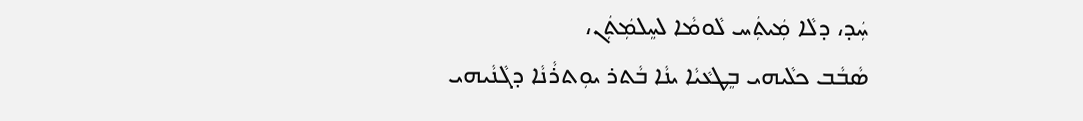ܚܲܕ، ܕܠܵܐ ܡܲܝܬܲܚ ܠܵܘܡܵܐ ܠܚܸܠܡܲܬܲܢ،
ܣܵܒܵܒ ܟܠܵܝܗܝ ܒܸܛܥܵܝܵܐ ܝܢܵܐ ܒܵܬܪ ܝܘܼܬܪܵܢܵܐ ܕܓܵܢܵܝܗܝ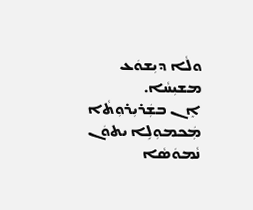ܘܠܵܐ ܕܝܼܫܘܿܥ ܡܫܝܼܚܵܐ.
ܐܸܢ ܒܫܲܪܝܼܪܘܼܬܵܐ ܡܲܟܡܘܼܠܹܐ ܝܬܘܿܢ ܢܵܡܘܿܣܵܐ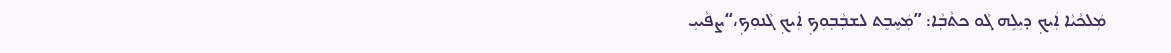ܡܲܠܟܵܝܵܐ ܐܲܝܟ݂ ܕܝܼܠܹܗ ܓܵܘ ܟܬܵܒ݂ܵܐ: ”ܡܲܚܸܒܸܬ ܠܫܒ݂ܵܒ݂ܘܼܟ݂ ܐܲܝܟ݂ ܓܵܢܘܼܟ݂،“ܨܦܵܝܝܼ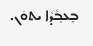ܒܸܥܒ݂ܵܕܵܐ ܝܬܘܿܢ.